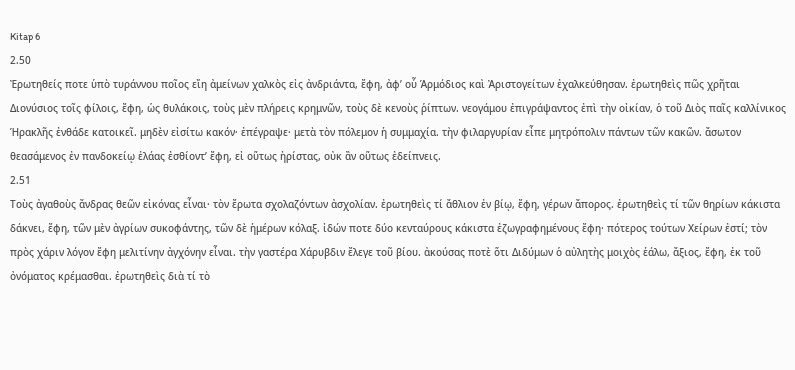Kitap 6
2.50
Ἐρωτηθείς ποτε ὑπὸ τυράννου ποῖος εἴη ἀμείνων χαλκὸς εἰς ἀνδριάντα, ἔφη, ἀφʼ οὗ Ἁρμόδιος καὶ Ἀριστογείτων ἐχαλκεύθησαν. ἐρωτηθεὶς πῶς χρῆται Διονύσιος τοῖς φίλοις, ἔφη, ὡς θυλάκοις, τοὺς μὲν πλήρεις κρημνῶν, τοὺς δὲ κενοὺς ῥίπτων. νεογάμου ἐπιγράψαντος ἐπὶ τὴν οἰκίαν, ὁ τοῦ Διὸς παῖς καλλίνικος Ἡρακλῆς ἐνθάδε κατοικεῖ. μηδὲν εἰσίτω κακόν· ἐπέγραψε· μετὰ τὸν πόλεμον ἡ συμμαχία. τὴν φιλαργυρίαν εἶπε μητρόπολιν πάντων τῶν κακῶν. ἄσωτον θεασάμενος ἐν πανδοκείῳ ἐλάας ἐσθίοντʼ ἔφη, εἰ οὕτως ἠρίστας, οὐκ ἂν οὕτως ἐδείπνεις.
2.51
Τοὺς ἀγαθοὺς ἄνδρας θεῶν εἰκόνας εἶναι· τὸν ἔρωτα σχολαζόντων ἀσχολίαν. ἐρωτηθεὶς τί ἄθλιον ἐν βίῳ, ἔφη, γέρων ἄπορος. ἐρωτηθεὶς τί τῶν θηρίων κάκιστα δάκνει, ἔφη, τῶν μὲν ἀγρίων συκοφάντης, τῶν δὲ ἡμέρων κόλαξ. ἰδών ποτε δύο κενταύρους κάκιστα ἐζωγραφημένους ἔφη· πότερος τούτων Χείρων ἐστί; τὸν πρὸς χάριν λόγον ἔφη μελιτίνην ἀγχόνην εἶναι. τὴν γαστέρα Χάρυβδιν ἔλεγε τοῦ βίου. ἀκούσας ποτὲ ὅτι Διδύμων ὁ αὐλητὴς μοιχὸς ἑάλω, ἄξιος, ἔφη, ἐκ τοῦ ὀνόματος κρέμασθαι. ἐρωτηθεὶς διὰ τί τὸ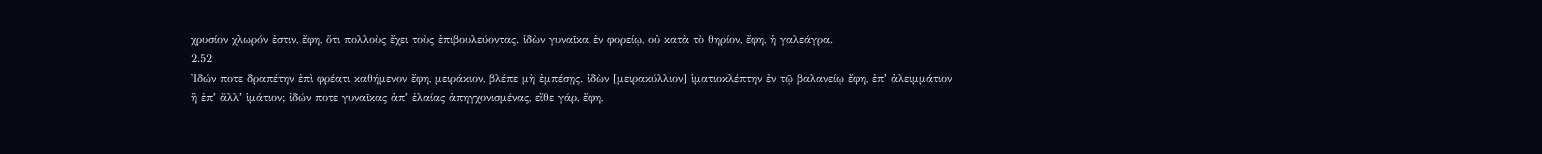χρυσίον χλωρόν ἐστιν, ἔφη, ὅτι πολλοὺς ἔχει τοὺς ἐπιβουλεύοντας. ἰδὼν γυναῖκα ἐν φορείῳ, οὐ κατὰ τὸ θηρίον, ἔφη, ἡ γαλεάγρα.
2.52
Ἰδών ποτε δραπέτην ἐπὶ φρέατι καθήμενον ἔφη, μειράκιον, βλέπε μὴ ἐμπέσῃς. ἰδὼν [μειρακύλλιον] ἱματιοκλέπτην ἐν τῷ βαλανείῳ ἔφη, ἐπʼ ἀλειμμάτιον ἢ ἐπʼ ἄλλʼ ἱμάτιον; ἰδών ποτε γυναῖκας ἀπʼ ἐλαίας ἀπηγχονισμένας, εἴθε γάρ, ἔφη,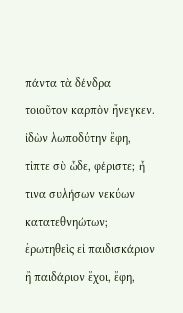πάντα τὰ δένδρα τοιοῦτον καρπὸν ἤνεγκεν. ἰδὼν λωποδύτην ἔφη, τἰπτε σὺ ὧδε, φέριστε; ἦ τινα συλήσων νεκύων κατατεθνηώτων; ἐρωτηθεὶς εἰ παιδισκάριον ἢ παιδάριον ἔχοι, ἔφη,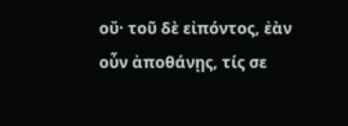οὔ· τοῦ δὲ εἰπόντος, ἐὰν οὖν ἀποθάνῃς, τίς σε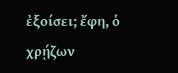ἐξοίσει; ἔφη, ὁ χρῄζων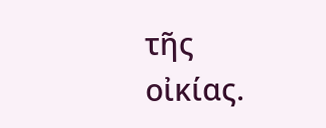τῆς οἰκίας.